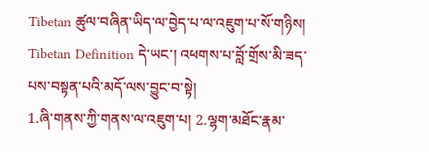Tibetan ཚུལ་བཞིན་ཡིད་ལ་བྱེད་པ་ལ་འཇུག་པ་སོ་གཉིས།
Tibetan Definition དེ་ཡང་། འཕགས་པ་བློ་གྲོས་མི་ཟད་པས་བསྟན་པའི་མདོ་ལས་བྱུང་བ་སྟེ།
1.ཞི་གནས་ཀྱི་གནས་ལ་འཇུག་པ། 2.ལྷག་མཐོང་རྣམ་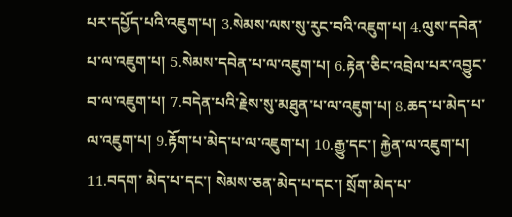པར་དཔྱོད་པའི་འཇུག་པ། 3.སེམས་ལས་སུ་རུང་བའི་འཇུག་པ། 4.ལུས་དབེན་པ་ལ་འཇུག་པ། 5.སེམས་དབེན་པ་ལ་འཇུག་པ། 6.རྟེན་ཅིང་འབྲེལ་པར་འབྱུང་བ་ལ་འཇུག་པ། 7.བདེན་པའི་རྗེས་སུ་མཐུན་པ་ལ་འཇུག་པ། 8.ཆད་པ་མེད་པ་ལ་འཇུག་པ། 9.རྟོག་པ་མེད་པ་ལ་འཇུག་པ། 10.རྒྱུ་དང་། རྐྱེན་ལ་འཇུག་པ། 11.བདག་ མེད་པ་དང་། སེམས་ཅན་མེད་པ་དང་། སྲོག་མེད་པ་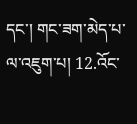དང་། གང་ཟག་མེད་པ་ལ་འཇུག་པ། 12.འོང་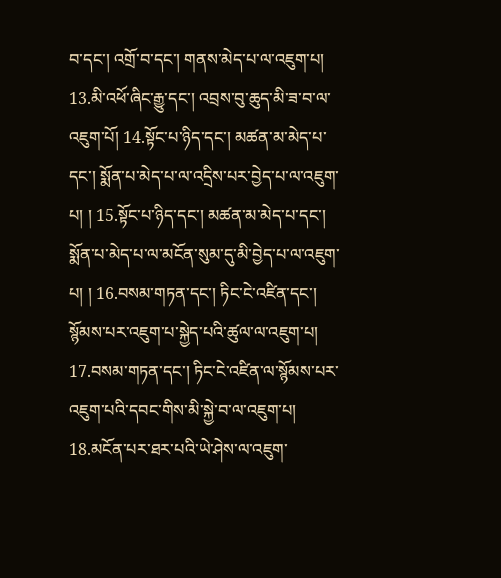བ་དང་། འགྲོ་བ་དང་། གནས་མེད་པ་ལ་འཇུག་པ། 13.མི་འཕོ་ཞིང་རྒྱུ་དང་། འབྲས་བུ་ཆུད་མི་ཟ་བ་ལ་འཇུག་པོ། 14.སྟོང་པ་ཉིད་དང་། མཚན་མ་མེད་པ་དང་། སྨོན་པ་མེད་པ་ལ་འདྲིས་པར་བྱེད་པ་ལ་འཇུག་པ། ། 15.སྟོང་པ་ཉིད་དང་། མཚན་མ་མེད་པ་དང་། སྨོན་པ་མེད་པ་ལ་མངོན་སུམ་དུ་མི་བྱེད་པ་ལ་འཇུག་པ། ། 16.བསམ་གཏན་དང་། ཏིང་ངེ་འཛིན་དང་། སྙོམས་པར་འཇུག་པ་སྐྱེད་པའི་ཚུལ་ལ་འཇུག་པ། 17.བསམ་གཏན་དང་། ཏིང་ངེ་འཛིན་ལ་སྙོམས་པར་འཇུག་པའི་དབང་གིས་མི་སྐྱེ་བ་ལ་འཇུག་པ། 18.མངོན་པར་ཐར་པའི་ཡེ་ཤེས་ལ་འཇུག་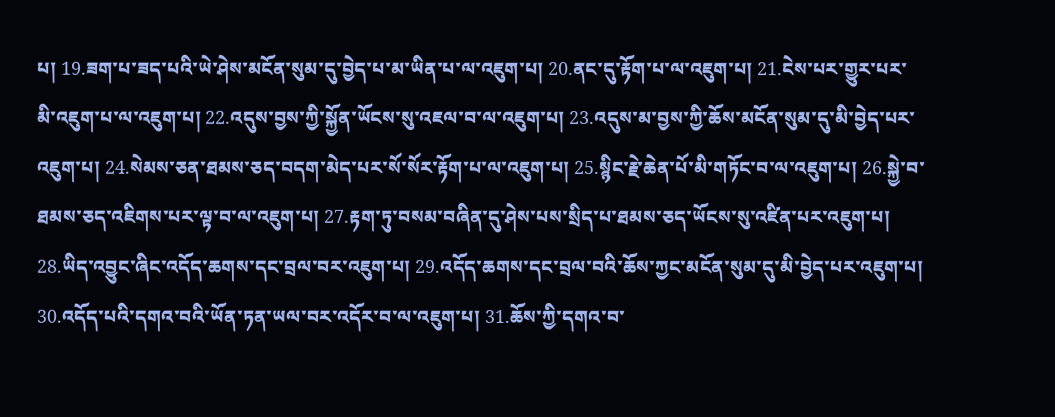པ། 19.ཟག་པ་ཟད་པའི་ཡེ་ཤེས་མངོན་སུམ་དུ་བྱེད་པ་མ་ཡིན་པ་ལ་འཇུག་པ། 20.ནང་དུ་རྟོག་པ་ལ་འཇུག་པ། 21.ངེས་པར་གྱུར་པར་མི་འཇུག་པ་ལ་འཇུག་པ། 22.འདུས་བྱས་ཀྱི་སྐྱོན་ཡོངས་སུ་འཇལ་བ་ལ་འཇུག་པ། 23.འདུས་མ་བྱས་ཀྱི་ཆོས་མངོན་སུམ་དུ་མི་བྱེད་པར་འཇུག་པ། 24.སེམས་ཅན་ཐམས་ཅད་བདག་མེད་པར་སོ་སོར་རྟོག་པ་ལ་འཇུག་པ། 25.སྙིང་རྗེ་ཆེན་པོ་མི་གཏོང་བ་ལ་འཇུག་པ། 26.སྐྱེ་བ་ཐམས་ཅད་འཇིགས་པར་ལྟ་བ་ལ་འཇུག་པ། 27.རྟག་ཏུ་བསམ་བཞིན་དུ་ཤེས་པས་སྲིད་པ་ཐམས་ཅད་ཡོངས་སུ་འཛིན་པར་འཇུག་པ། 28.ཡིད་འབྱུང་ཞིང་འདོད་ཆགས་དང་བྲལ་བར་འཇུག་པ། 29.འདོད་ཆགས་དང་བྲལ་བའི་ཆོས་ཀྱང་མངོན་སུམ་དུ་མི་བྱེད་པར་འཇུག་པ། 30.འདོད་པའི་དགའ་བའི་ཡོན་ཏན་ཡལ་བར་འདོར་བ་ལ་འཇུག་པ། 31.ཆོས་ཀྱི་དགའ་བ་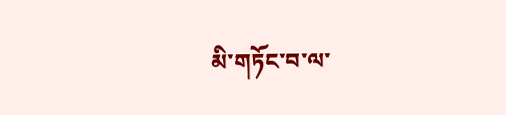མི་གཏོང་བ་ལ་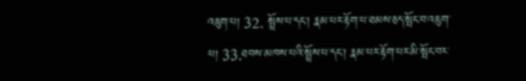འཇུག་པ། 32. སྤྲོས་པ་དང་། རྣམ་པར་རྟོག་པ་ཐམས་ཅད་སྤོང་བ་འཇུག་པ། 33.ཐབས་མཁས་པའི་སྤྲོས་པ་དང་། རྣམ་པར་རྟོག་པར་མི་སྤོང་བར་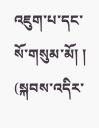འཇུག་པ་དང་སོ་གསུམ་མོ། ། (སྐབས་འདིར་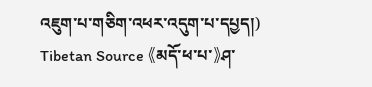འཇུག་པ་གཅིག་འཕར་འདུག་པ་དཔྱད།)
Tibetan Source 《མདོ་ཕ་པ་》ཤ་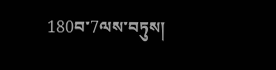180བ་7ལས་བཏུས།